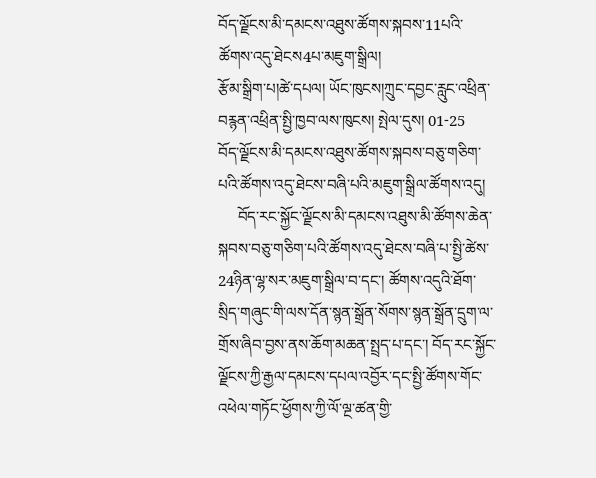བོད་ལྗོངས་མི་དམངས་འཐུས་ཚོགས་སྐབས་11པའི་ཚོགས་འདུ་ཐེངས4པ་མཇུག་སྒྲིལ།
རྩོམ་སྒྲིག་པ།ཚེ་དཔལ། ཡོང་ཁུངས།ཀྲུང་དབྱང་རླུང་འཕྲིན་བརྙན་འཕྲིན་སྤྱི་ཁྱབ་ལས་ཁུངས། སྤེལ་དུས། 01-25
བོད་ལྗོངས་མི་དམངས་འཐུས་ཚོགས་སྐབས་བཅུ་གཅིག་པའི་ཚོགས་འདུ་ཐེངས་བཞི་པའི་མཇུག་སྒྲིལ་ཚོགས་འདུ།
     བོད་རང་སྐྱོང་ལྗོངས་མི་དམངས་འཐུས་མི་ཚོགས་ཆེན་སྐབས་བཅུ་གཅིག་པའི་ཚོགས་འདུ་ཐེངས་བཞི་པ་སྤྱི་ཚེས་24ཉིན་ལྷ་སར་མཇུག་སྒྲིལ་བ་དང་། ཚོགས་འདུའི་ཐོག་སྲིད་གཞུང་གི་ལས་དོན་སྙན་སྒྲོན་སོགས་སྙན་སྒྲོན་དྲུག་ལ་གྲོས་ཞིབ་བྱས་ནས་ཆོག་མཆན་སྤྲད་པ་དང་། བོད་རང་སྐྱོང་ལྗོངས་ཀྱི་རྒྱལ་དམངས་དཔལ་འབྱོར་དང་སྤྱི་ཚོགས་གོང་འཕེལ་གཏོང་ཕྱོགས་ཀྱི་ལོ་ལྔ་ཚན་གྱི་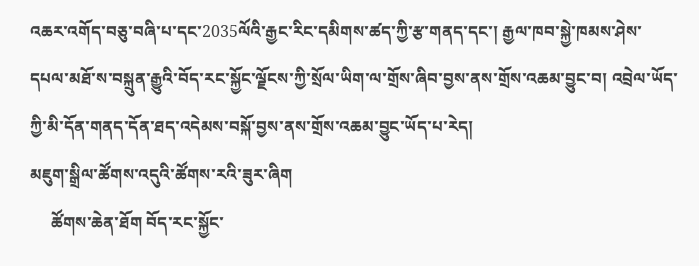འཆར་འགོད་བཅུ་བཞི་པ་དང་2035ལོའི་རྒྱང་རིང་དམིགས་ཚད་ཀྱི་རྩ་གནད་དང་། རྒྱལ་ཁབ་སྐྱེ་ཁམས་ཤེས་དཔལ་མཐོ་ས་བསྐྲུན་རྒྱུའི་བོད་རང་སྐྱོང་ལྗོངས་ཀྱི་སྲོལ་ཡིག་ལ་གྲོས་ཞིབ་བྱས་ནས་གྲོས་འཆམ་བྱུང་བ། འབྲེལ་ཡོད་ཀྱི་མི་དོན་གནད་དོན་ཐད་འདེམས་བསྐོ་བྱས་ནས་གྲོས་འཆམ་བྱུང་ཡོད་པ་རེད།
མཇུག་སྒྲིལ་ཚོགས་འདུའི་ཚོགས་རའི་ཟུར་ཞིག
     ཚོགས་ཆེན་ཐོག བོད་རང་སྐྱོང་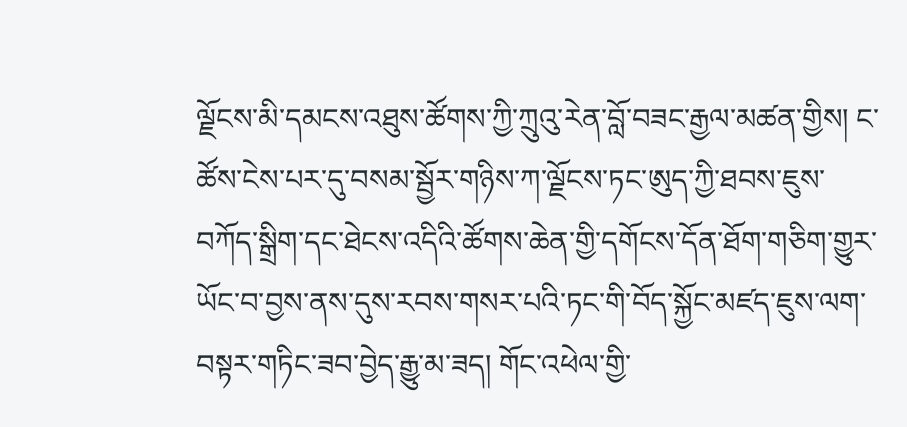ལྗོངས་མི་དམངས་འཐུས་ཚོགས་ཀྱི་ཀྲུའུ་རེན་བློ་བཟང་རྒྱལ་མཚན་གྱིས། ང་ཚོས་ངེས་པར་དུ་བསམ་སྦྱོར་གཉིས་ཀ་ལྗོངས་ཏང་ཨུད་ཀྱི་ཐབས་ཇུས་བཀོད་སྒྲིག་དང་ཐེངས་འདིའི་ཚོགས་ཆེན་གྱི་དགོངས་དོན་ཐོག་གཅིག་གྱུར་ཡོང་བ་བྱས་ནས་དུས་རབས་གསར་པའི་ཏང་གི་བོད་སྐྱོང་མཛད་ཇུས་ལག་བསྟར་གཏིང་ཟབ་བྱེད་རྒྱུ་མ་ཟད། གོང་འཕེལ་གྱི་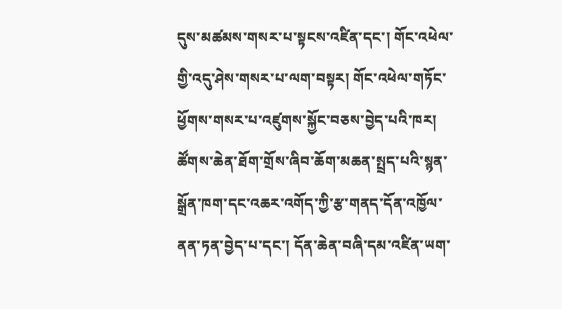དུས་མཚམས་གསར་པ་སྟངས་འཛིན་དང་། གོང་འཕེལ་གྱི་འདུ་ཤེས་གསར་པ་ལག་བསྟར། གོང་འཕེལ་གཏོང་ཕྱོགས་གསར་པ་འཛུགས་སྐྱོང་བཅས་བྱེད་པའི་ཁར། ཚོགས་ཆེན་ཐོག་གྲོས་ཞིབ་ཆོག་མཆན་སྤྲད་པའི་སྙན་སྒྲོན་ཁག་དང་འཆར་འགོད་ཀྱི་རྩ་གནད་དོན་འཁྱོལ་ནན་ཏན་བྱེད་པ་དང་། དོན་ཆེན་བཞི་དམ་འཛིན་ཡག་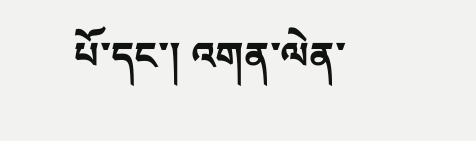པོ་དང་། འགན་ལེན་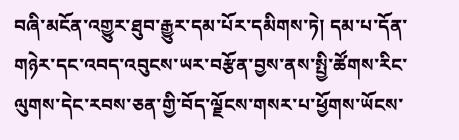བཞི་མངོན་འགྱུར་ཐུབ་རྒྱུར་དམ་པོར་དམིགས་ཏེ། དམ་པ་དོན་གཉེར་དང་འབད་འབུངས་ཡར་བརྩོན་བྱས་ནས་སྤྱི་ཚོགས་རིང་ལུགས་དེང་རབས་ཅན་གྱི་བོད་ལྗོངས་གསར་པ་ཕྱོགས་ཡོངས་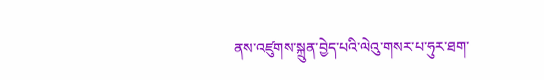ནས་འཛུགས་སྐྲུན་བྱེད་པའི་ལེའུ་གསར་པ་ཧུར་ཐག་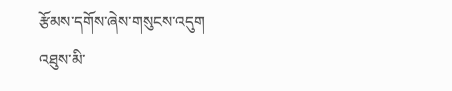རྩོམས་དགོས་ཞེས་གསུངས་འདུག
འཐུས་མི་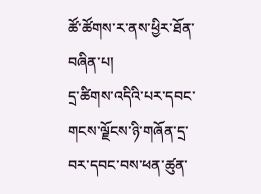ཚོ་ཚོགས་ར་ནས་ཕྱིར་ཐོན་བཞིན་པ།
དྲ་ཚིགས་འདིའི་པར་དབང་གངས་ལྗོངས་ཉི་གཞོན་དྲ་བར་དབང་བས་ཕན་ཚུན་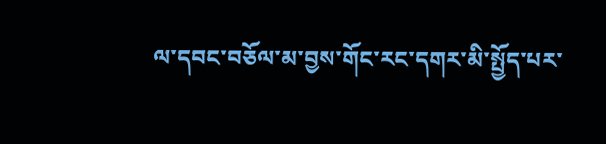ལ་དབང་བཅོལ་མ་བྱས་གོང་རང་དགར་མི་སྤྱོད་པར་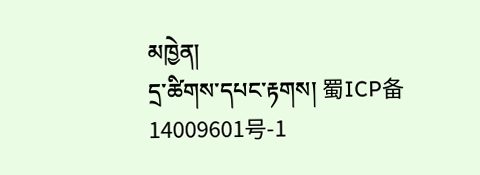མཁྱེན།
དྲ་ཚིགས་དཔང་རྟགས། 蜀ICP备14009601号-1